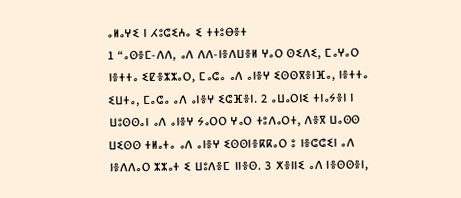ⴰⵍⴰⵖⵉ ⵏ ⵃⵓⵛⵉⵄⴰ ⵉ ⵜⵜⵓⴱⴻⵜ
1 “ⴰⵙⴻⵎ-ⴷⴷ, ⴰⴷ ⴷⴷ-ⵏⴻⴷⵡⴻⵍ ⵖⴰⵔ ⵙⵉⴷⵉ, ⵎⴰⵖⴰⵔ ⵏⴻⵜⵜⴰ ⵉⵇⴻⵣⵣⴰⵔ, ⵎⴰⵛⴰ ⴰⴷ ⴰⵏⴻⵖ ⵉⵙⵙⴳⴻⵏⴼⴰ, ⵏⴻⵜⵜⴰ ⵉⵡⵜⴰ, ⵎⴰⵛⴰ ⴰⴷ ⴰⵏⴻⵖ ⵉⵛⴼⴻⵏ. 2 ⴰⵡⴰⵔⵏⵉ ⵜⵏⴰⵢⴻⵏ ⵏ ⵡⵓⵙⵙⴰⵏ ⴰⴷ ⴰⵏⴻⵖ ⵢⴰⵔⵔ ⵖⴰⵔ ⵜⵓⴷⴰⵔⵜ, ⴷⴻⴳ ⵡⴰⵙⵙ ⵡⵉⵙⵙ ⵜⵍⴰⵜⴰ ⴰⴷ ⴰⵏⴻⵖ ⵉⵙⵙⵏⴻⴽⴽⴰⵔ ⵓ ⵏⴻⵛⵛⵉⵏ ⴰⴷ ⵏⴻⴷⴷⴰⵔ ⵣⵣⴰⵜ ⵉ ⵡⵓⴷⴻⵎ ⵏⵏⴻⵙ. 3 ⵅⴻⵏⵏⵉ ⴰⴷ ⵏⴻⵙⵙⴻⵏ,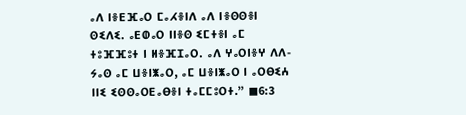ⴰⴷ ⵏⴻⴹⴼⴰⵔ ⵎⴰⵃⴻⵏⴷ ⴰⴷ ⵏⴻⵙⵙⴻⵏ ⵙⵉⴷⵉ. ⴰⴹⵀⴰⵔ ⵏⵏⴻⵙ ⵉⵎⵜⴻⵏ ⴰⵎ ⵜⵓⴼⴼⵓⵜ ⵏ ⵍⴻⴼⵊⴰⵔ. ⴰⴷ ⵖⴰⵔⵏⴻⵖ ⴷⴷ-ⵢⴰⵙ ⴰⵎ ⵡⴻⵏⵥⴰⵔ, ⴰⵎ ⵡⴻⵏⵥⴰⵔ ⵏ ⴰⵔⴱⵉⵄ ⵏⵏⵉ ⵉⵙⵙⴰⵔⴹⴰⴱⴻⵏ ⵜⴰⵎⵎⵓⵔⵜ.” ◼6:3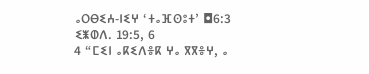ⴰⵔⴱⵉⵄ-ⵏⵉⵖ ‘ⵜⴰⴼⵙⵓⵜ’ ◘6:3 ⵉⵥⵀⴷ. 19:5, 6
4 “ⵎⵉⵏ ⴰⴽⵉⴷⴻⴽ ⵖⴰ ⴳⴳⴻⵖ, ⴰ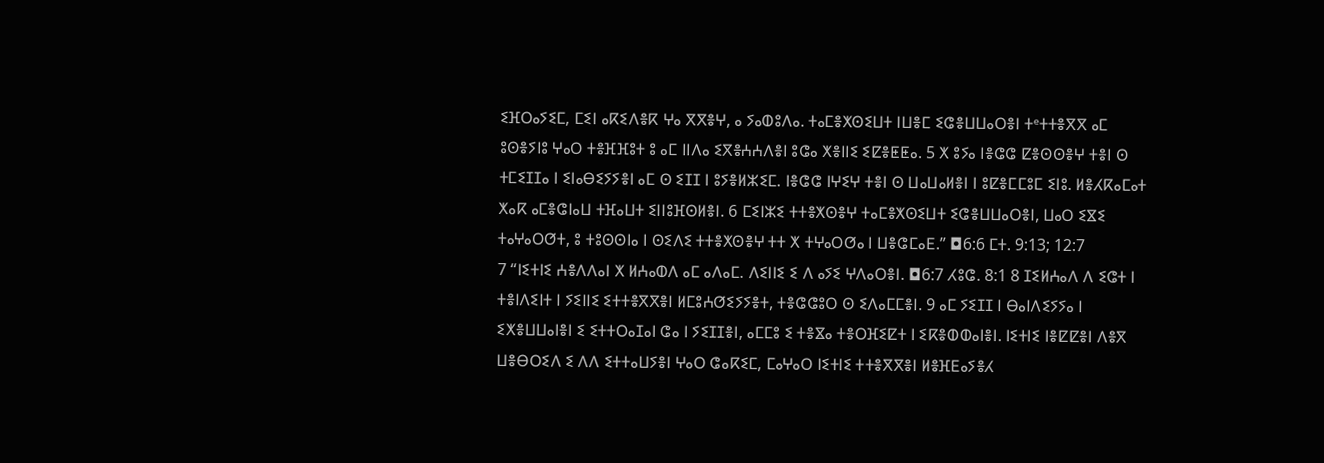ⵉⴼⵔⴰⵢⵉⵎ, ⵎⵉⵏ ⴰⴽⵉⴷⴻⴽ ⵖⴰ ⴳⴳⴻⵖ, ⴰ ⵢⴰⵀⵓⴷⴰ. ⵜⴰⵎⴻⵅⵙⵉⵡⵜ ⵏⵡⴻⵎ ⵉⵛⴻⵡⵡⴰⵔⴻⵏ ⵜᵉⵜⵜⴻⴳⴳ ⴰⵎ ⵓⵙⴻⵢⵏⵓ ⵖⴰⵔ ⵜⴻⴼⴼⵓⵜ ⵓ ⴰⵎ ⵏⵏⴷⴰ ⵉⴳⴻⵄⵄⴷⴻⵏ ⵓⵛⴰ ⵅⴻⵏⵏⵉ ⵉⵇⴻⵟⵟⴰ. 5 ⵅ ⵓⵢⴰ ⵏⴻⵛⵛ ⵇⴻⵙⵙⴻⵖ ⵜⴻⵏ ⵙ ⵜⵎⵉⵊⵊⴰ ⵏ ⵉⵏⴰⴱⵉⵢⵢⴻⵏ ⴰⵎ ⵙ ⵉⵊⵊ ⵏ ⵓⵢⴻⵍⵣⵉⵎ. ⵏⴻⵛⵛ ⵏⵖⵉⵖ ⵜⴻⵏ ⵙ ⵡⴰⵡⴰⵍⴻⵏ ⵏ ⵓⵇⴻⵎⵎⵓⵎ ⵉⵏⵓ. ⵍⴻⵃⴽⴰⵎⴰⵜ ⵅⴰⴽ ⴰⵎⴻⵛⵏⴰⵡ ⵜⴼⴰⵡⵜ ⵉⵏⵏⵓⴼⵙⵍⴻⵏ. 6 ⵎⵉⵏⵣⵉ ⵜⵜⴻⵅⵙⴻⵖ ⵜⴰⵎⴻⵅⵙⵉⵡⵜ ⵉⵛⴻⵡⵡⴰⵔⴻⵏ, ⵡⴰⵔ ⵉⴵⵉ ⵜⴰⵖⴰⵔⵚⵜ, ⵓ ⵜⵓⵙⵙⵏⴰ ⵏ ⵙⵉⴷⵉ ⵜⵜⴻⵅⵙⴻⵖ ⵜⵜ ⵅ ⵜⵖⴰⵔⵚⴰ ⵏ ⵡⴻⵛⵎⴰⴹ.” ◘6:6 ⵎⵜ. 9:13; 12:7
7 “ⵏⵉⵜⵏⵉ ⵄⴻⴷⴷⴰⵏ ⵅ ⵍⵄⴰⵀⴷ ⴰⵎ ⴰⴷⴰⵎ. ⴷⵉⵏⵏⵉ ⵉ ⴷ ⴰⵢⵉ ⵖⴷⴰⵔⴻⵏ. ◘6:7 ⵃⵓⵛ. 8:1 8 ⵊⵉⵍⵄⴰⴷ ⴷ ⵉⵛⵜ ⵏ ⵜⴻⵏⴷⵉⵏⵜ ⵏ ⵢⵉⵏⵏⵉ ⵉⵜⵜⴻⴳⴳⴻⵏ ⵍⵎⵓⵄⵚⵉⵢⵢⴻⵜ, ⵜⴻⵛⵛⵓⵔ ⵙ ⵉⴷⴰⵎⵎⴻⵏ. 9 ⴰⵎ ⵢⵉⵊⵊ ⵏ ⴱⴰⵏⴷⵉⵢⵢⴰ ⵏ ⵉⵅⴻⵡⵡⴰⵏⴻⵏ ⵉ ⵉⵜⵜⵔⴰⵊⴰⵏ ⵛⴰ ⵏ ⵢⵉⵊⵊⴻⵏ, ⴰⵎⵎⵓ ⵉ ⵜⴻⴵⴰ ⵜⴻⵔⴼⵉⵇⵜ ⵏ ⵉⴽⴻⵀⵀⴰⵏⴻⵏ. ⵏⵉⵜⵏⵉ ⵏⴻⵇⵇⴻⵏ ⴷⴻⴳ ⵡⴻⴱⵔⵉⴷ ⵉ ⴷⴷ ⵉⵜⵜⴰⵡⵢⴻⵏ ⵖⴰⵔ ⵛⴰⴽⵉⵎ, ⵎⴰⵖⴰⵔ ⵏⵉⵜⵏⵉ ⵜⵜⴻⴳⴳⴻⵏ ⵍⴻⴼⴹⴰⵢⴻⵃ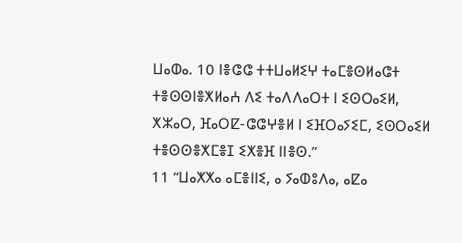ⵡⴰⵀⴰ. 10 ⵏⴻⵛⵛ ⵜⵜⵡⴰⵍⵉⵖ ⵜⴰⵎⴻⵙⵍⴰⵛⵜ ⵜⴻⵙⵙⵏⴻⵅⵍⴰⵄ ⴷⵉ ⵜⴰⴷⴷⴰⵔⵜ ⵏ ⵉⵙⵔⴰⵉⵍ, ⵅⵣⴰⵔ, ⴼⴰⵔⵇ-ⵛⵛⵖⴻⵍ ⵏ ⵉⴼⵔⴰⵢⵉⵎ, ⵉⵙⵔⴰⵉⵍ ⵜⴻⵙⵙⴻⵅⵎⴻⵊ ⵉⵅⴻⴼ ⵏⵏⴻⵙ.”
11 “ⵡⴰⵅⵅⴰ ⴰⵎⴻⵏⵏⵉ, ⴰ ⵢⴰⵀⵓⴷⴰ, ⴰⵇⴰ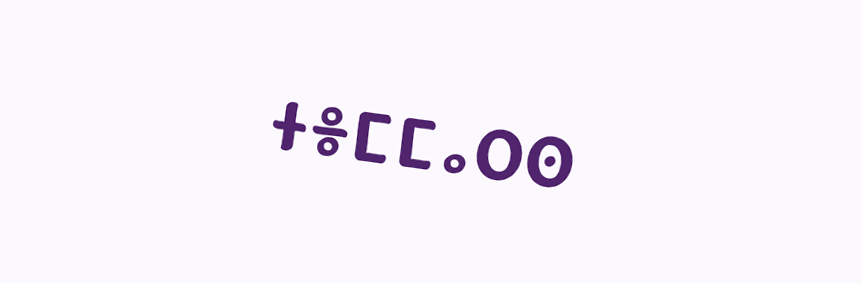ⵜⴻⵎⵎⴰⵔⵙ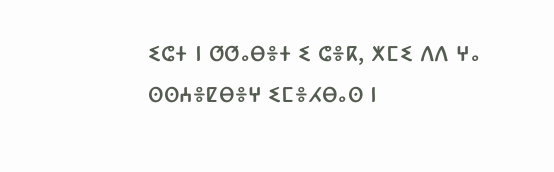ⵉⵛⵜ ⵏ ⵚⵚⴰⴱⴻⵜ ⵉ ⵛⴻⴽ, ⵅⵎⵉ ⴷⴷ ⵖⴰ ⵙⵙⵄⴻⵇⴱⴻⵖ ⵉⵎⴻⵃⴱⴰⵙ ⵏ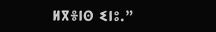ⵍⴳⴻⵏⵙ ⵉⵏⵓ.”